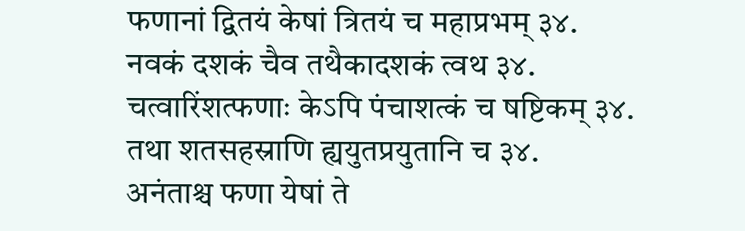फणानां द्वितयं केषां त्रितयं च महाप्रभम् ३४.
नवकं दशकं चैव तथैकादशकं त्वथ ३४.
चत्वारिंशत्फणाः केऽपि पंचाशत्कं च षष्टिकम् ३४.
तथा शतसहस्राणि ह्ययुतप्रयुतानि च ३४.
अनंताश्च फणा येषां ते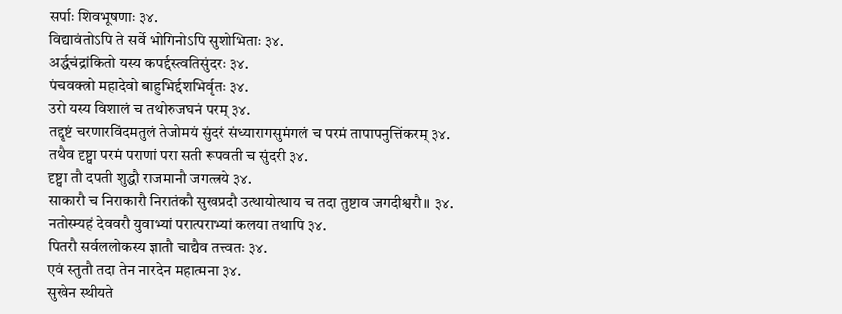सर्पाः शिवभूषणाः ३४.
विद्यावंतोऽपि ते सर्वे भोगिनोऽपि सुशोभिताः ३४.
अर्द्धचंद्रांकितो यस्य कपर्द्दस्त्वतिसुंदरः ३४.
पंचवक्त्रो महादेवो बाहुभिर्द्दशभिर्वृतः ३४.
उरो यस्य विशालं च तथोरुजघनं परम् ३४.
तद्दृष्टं चरणारविंदमतुलं तेजोमयं सुंदरं संध्यारागसुमंगलं च परमं तापापनुत्तिंकरम् ३४.
तथैव दृष्ट्वा परमं पराणां परा सती रूपवती च सुंदरी ३४.
दृष्ट्वा तौ दपती शुद्धौ राजमानौ जगत्त्रये ३४.
साकारौ च निराकारौ निरातंकौ सुखप्रदौ उत्थायोत्थाय च तदा तुष्टाव जगदीश्वरौ॥ ३४.
नतोस्म्यहं देववरौ युवाभ्यां परात्पराभ्यां कलया तथापि ३४.
पितरौ सर्वललोकस्य ज्ञातौ चाद्यैव तत्त्वतः ३४.
एवं स्तुतौ तदा तेन नारदेन महात्मना ३४.
सुखेन स्थीयते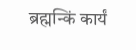ब्रह्मन्किं कार्यं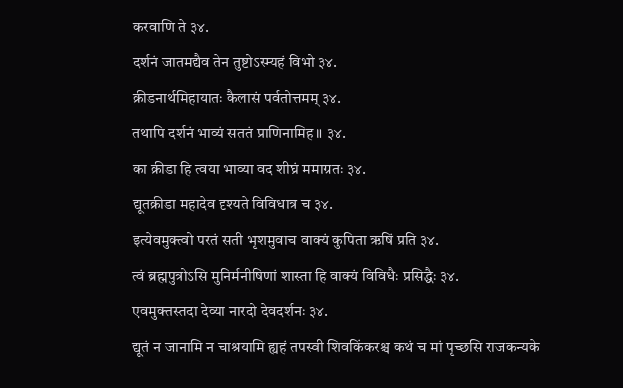करवाणि ते ३४.
दर्शनं जातमद्यैव तेन तुष्टोऽस्म्यहं विभो ३४.
क्रीडनार्थमिहायातः कैलासं पर्वतोत्तमम् ३४.
तथापि दर्शनं भाव्यं सततं प्राणिनामिह॥ ३४.
का क्रीडा हि त्वया भाव्या वद शीघ्रं ममाग्रतः ३४.
द्यूतक्रीडा महादेव दृश्यते विविधात्र च ३४.
इत्येवमुक्त्वो परतं सती भृशमुवाच वाक्यं कुपिता ऋषिं प्रति ३४.
त्वं ब्रह्मपुत्रोऽसि मुनिर्मनीषिणां शास्ता हि वाक्यं विविधैः प्रसिद्धैः ३४.
एवमुक्तस्तदा देव्या नारदो देवदर्शनः ३४.
द्यूतं न जानामि न चाश्रयामि ह्यहं तपस्वी शिवकिंकरश्च कथं च मां पृच्छसि राजकन्यके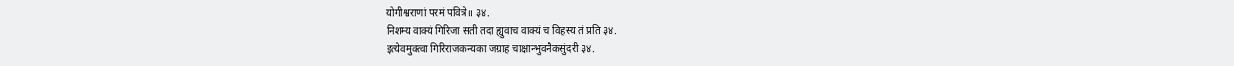योगीश्वराणां परमं पवित्रे॥ ३४.
निशम्य वाक्यं गिरिजा सती तदा ह्युवाच वाक्यं च विहस्य तं प्रति ३४.
इत्येवमुक्त्वा गिरिराजकन्यका जग्राह चाक्षान्भुवनैकसुंदरी ३४.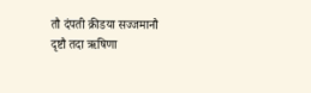तौ दंपती क्रीडया सज्जमानौ दृष्टौ तदा ऋषिणा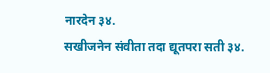नारदेन ३४.
सखीजनेन संवीता तदा द्यूतपरा सती ३४.